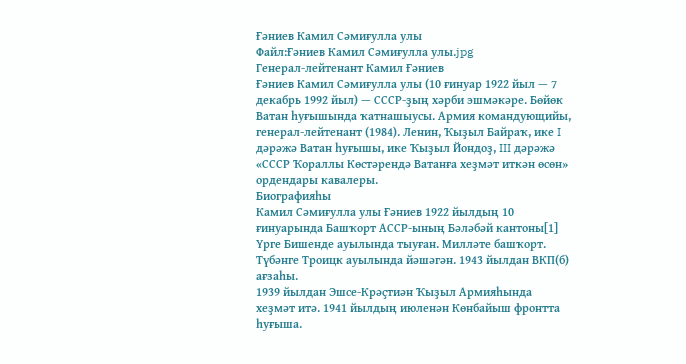Ғәниев Камил Сәмиғулла улы
Файл:Ғәниев Камил Сәмиғулла улы.jpg
Генерал-лейтенант Камил Ғәниев
Ғәниев Камил Сәмиғулла улы (10 ғинуар 1922 йыл — 7 декабрь 1992 йыл) — СССР-ҙың хәрби эшмәкәре. Бөйөк Ватан һуғышында ҡатнашыусы. Армия командующийы, генерал-лейтенант (1984). Ленин, Ҡыҙыл Байраҡ, ике I дәрәжә Ватан һуғышы, ике Ҡыҙыл Йондоҙ, III дәрәжә «СССР Ҡораллы Көстәрендә Ватанға хеҙмәт иткән өсөн» ордендары кавалеры.
Биографияһы
Камил Сәмиғулла улы Ғәниев 1922 йылдың 10 ғинуарында Башҡорт АССР-ының Бәләбәй кантоны[1] Үрге Бишенде ауылында тыуған. Милләте башҡорт.
Түбәнге Троицк ауылында йәшәгән. 1943 йылдан ВКП(б) ағзаһы.
1939 йылдан Эшсе-Крәҫтиән Ҡыҙыл Армияһында хеҙмәт итә. 1941 йылдың июленән Көнбайыш фронтта һуғыша.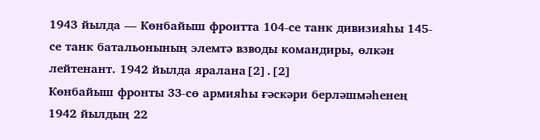1943 йылда — Көнбайыш фронтта 104-се танк дивизияһы 145-се танк батальонының элемтә взводы командиры, өлкән лейтенант. 1942 йылда яралана[2].[2]
Көнбайыш фронты 33-сө армияһы ғәскәри берләшмәһенең 1942 йылдың 22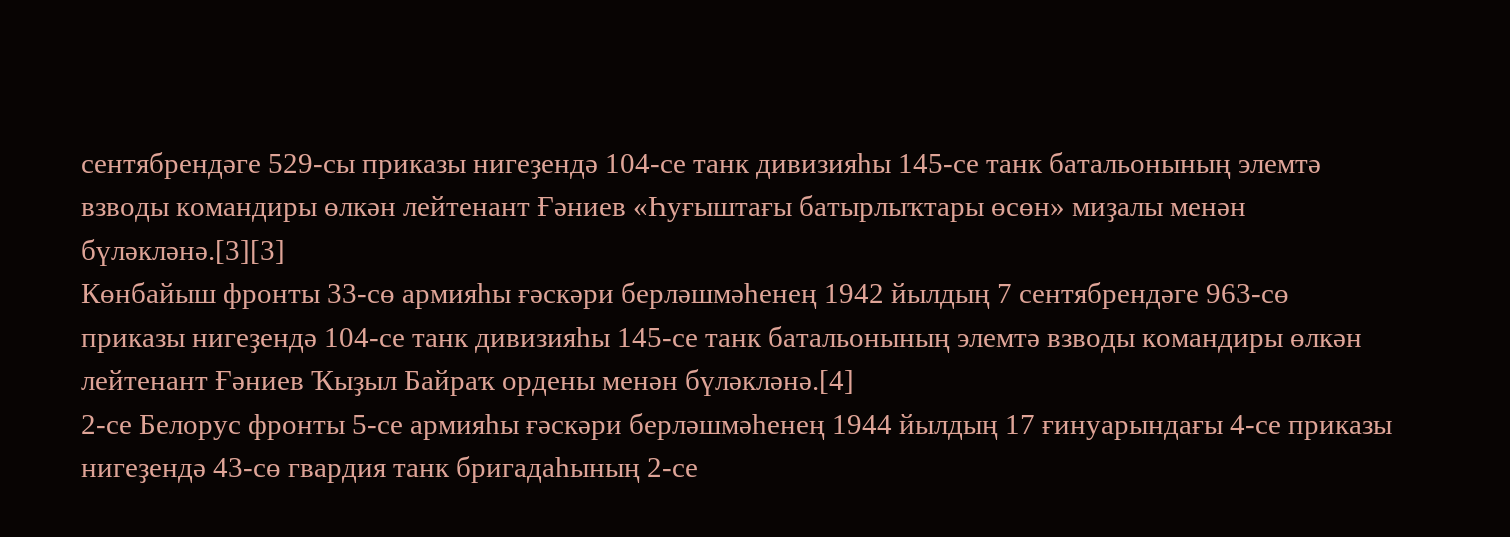сентябрендәге 529-сы приказы нигеҙендә 104-се танк дивизияһы 145-се танк батальонының элемтә взводы командиры өлкән лейтенант Ғәниев «Һуғыштағы батырлыҡтары өсөн» миҙалы менән бүләкләнә.[3][3]
Көнбайыш фронты 33-сө армияһы ғәскәри берләшмәһенең 1942 йылдың 7 сентябрендәге 963-сө приказы нигеҙендә 104-се танк дивизияһы 145-се танк батальонының элемтә взводы командиры өлкән лейтенант Ғәниев Ҡыҙыл Байраҡ ордены менән бүләкләнә.[4]
2-се Белорус фронты 5-се армияһы ғәскәри берләшмәһенең 1944 йылдың 17 ғинуарындағы 4-се приказы нигеҙендә 43-сө гвардия танк бригадаһының 2-се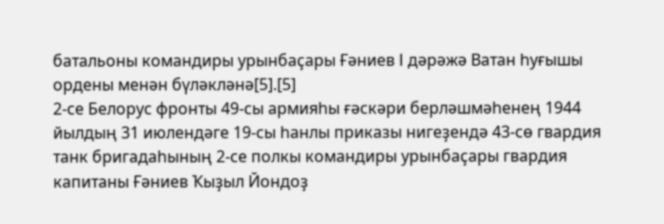батальоны командиры урынбаҫары Ғәниев I дәрәжә Ватан һуғышы ордены менән бүләкләнә[5].[5]
2-се Белорус фронты 49-сы армияһы ғәскәри берләшмәһенең 1944 йылдың 31 июлендәге 19-сы һанлы приказы нигеҙендә 43-сө гвардия танк бригадаһының 2-се полкы командиры урынбаҫары гвардия капитаны Ғәниев Ҡыҙыл Йондоҙ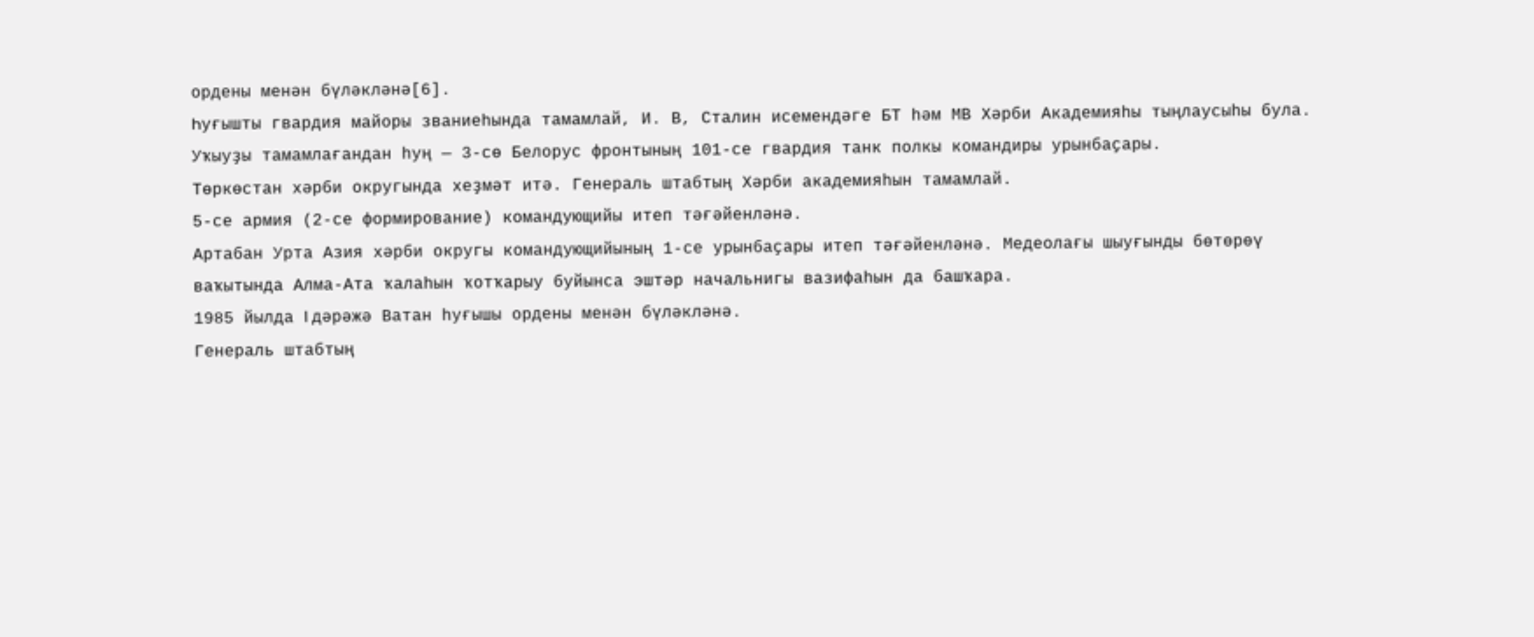ордены менән бүләкләнә[6].
Һуғышты гвардия майоры званиеһында тамамлай, И. В, Сталин исемендәге БТ һәм МВ Хәрби Академияһы тыңлаусыһы була.
Уҡыуҙы тамамлағандан һуң — 3-сө Белорус фронтының 101-се гвардия танк полкы командиры урынбаҫары.
Төркөстан хәрби округында хеҙмәт итә. Генераль штабтың Хәрби академияһын тамамлай.
5-се армия (2-се формирование) командующийы итеп тәғәйенләнә.
Артабан Урта Азия хәрби округы командующийының 1-се урынбаҫары итеп тәғәйенләнә. Медеолағы шыуғынды бөтөрөү ваҡытында Алма-Ата ҡалаһын ҡотҡарыу буйынса эштәр начальнигы вазифаһын да башҡара.
1985 йылда I дәрәжә Ватан һуғышы ордены менән бүләкләнә.
Генераль штабтың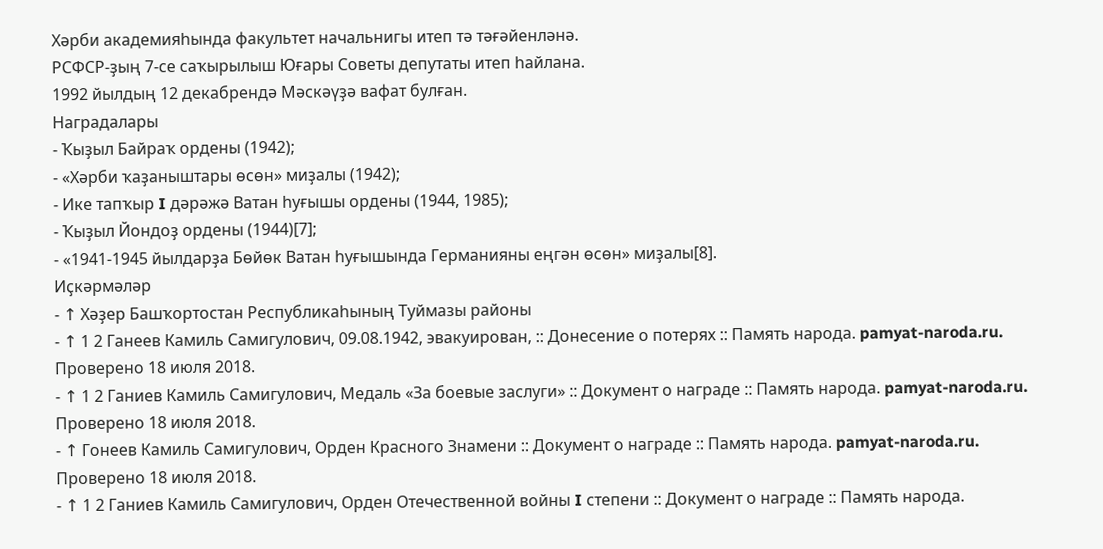Хәрби академияһында факультет начальнигы итеп тә тәғәйенләнә.
РСФСР-ҙың 7-се саҡырылыш Юғары Советы депутаты итеп һайлана.
1992 йылдың 12 декабрендә Мәскәүҙә вафат булған.
Наградалары
- Ҡыҙыл Байраҡ ордены (1942);
- «Хәрби ҡаҙаныштары өсөн» миҙалы (1942);
- Ике тапҡыр I дәрәжә Ватан һуғышы ордены (1944, 1985);
- Ҡыҙыл Йондоҙ ордены (1944)[7];
- «1941-1945 йылдарҙа Бөйөк Ватан һуғышында Германияны еңгән өсөн» миҙалы[8].
Иҫкәрмәләр
- ↑ Хәҙер Башҡортостан Республикаһының Туймазы районы
- ↑ 1 2 Ганеев Камиль Самигулович, 09.08.1942, эвакуирован, :: Донесение о потерях :: Память народа. pamyat-naroda.ru. Проверено 18 июля 2018.
- ↑ 1 2 Ганиев Камиль Самигулович, Медаль «За боевые заслуги» :: Документ о награде :: Память народа. pamyat-naroda.ru. Проверено 18 июля 2018.
- ↑ Гонеев Камиль Самигулович, Орден Красного Знамени :: Документ о награде :: Память народа. pamyat-naroda.ru. Проверено 18 июля 2018.
- ↑ 1 2 Ганиев Камиль Самигулович, Орден Отечественной войны I степени :: Документ о награде :: Память народа.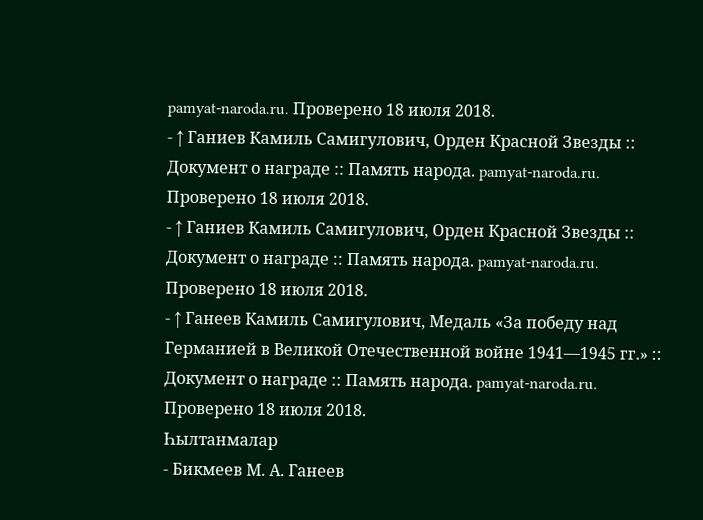pamyat-naroda.ru. Проверено 18 июля 2018.
- ↑ Ганиев Камиль Самигулович, Орден Красной Звезды :: Документ о награде :: Память народа. pamyat-naroda.ru. Проверено 18 июля 2018.
- ↑ Ганиев Камиль Самигулович, Орден Красной Звезды :: Документ о награде :: Память народа. pamyat-naroda.ru. Проверено 18 июля 2018.
- ↑ Ганеев Камиль Самигулович, Медаль «За победу над Германией в Великой Отечественной войне 1941—1945 гг.» :: Документ о награде :: Память народа. pamyat-naroda.ru. Проверено 18 июля 2018.
Һылтанмалар
- Бикмеев М. А. Ганеев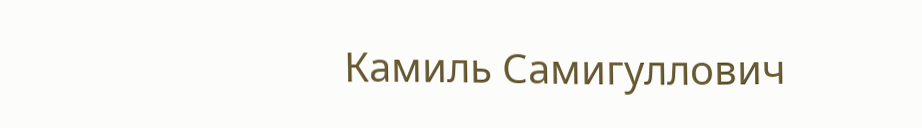Камиль Самигуллович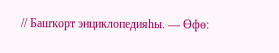// Башҡорт энциклопедияһы. — Өфө: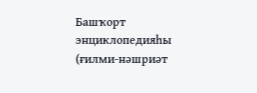Башҡорт энциклопедияһы (ғилми-нәшриәт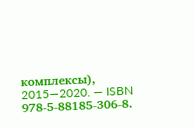комплексы), 2015—2020. — ISBN 978-5-88185-306-8.